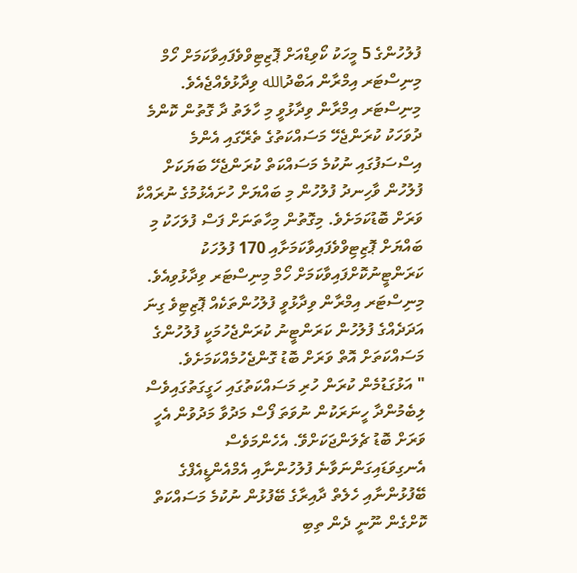ފުލުހުންގެ 5 މީހަކު ކޯވިޑްއަށް ޕޮޒިޓިވްވެފައިވާކަމަށް ހޯމް މިނިސްޓަރ އިމްރާން އަބްދުالله ވިދާޅުވެއްޖެއެވެ.
މިނިސްޓަރ އިމްރާން ވިދާޅުވީ މި ހާލަތު ދާ ގޮތުން ކޮންމެ ދުވަހަކު ކުރަންޖެހޭ މަސައްކަތުގެ ތެރޭގައި އެންމެ އިސްސަފުގައި ނުކުމެ މަސައްކަތް ކުރަންޖެހޭ ބަޔަކަށް ފުލުހުން ވާހިނދު ފުލުހުން މި ބައްޔަށް ހުށައެޅުމުގެ ނުރައްކާ ވަރަށް ބޮޑުކަމަށެވެ. މިގޮތުން މިހާތަނަށް ފަސް ފުލަހަކު މި ބައްޔަށް ޕޮޒިޓިވްވެފައިވާކަމަށާއި 170 ފުލުހަކު ކަރަންޓީނުކޮށްފައިވާކަމަށް ހޯމް މިނިސްޓަރ ވިދާޅުވިއެވެ.
މިނިސްޓަރ އިމްރާން ވިދާޅުވީ ފުލުހުންތަކެއް ޕޮޒިޓިވެ ގިނަ އަދަދެއްގެ ފުލުހުން ކަރަންޓީނު ކުރަންޖެހުމަކީ ފުލުހުންގެ މަސައްކަތަށް އޮތް ވަރަށް ބޮޑު ގޮންޖެހުމެއްކަމަށެވެ.
" އަޅުގަޑުމެން ކުރަން ހުރި މަސައްކަތުގައި ހަގީގަތުގައިވެސް ލިބެމުންދާ ހީނަރަކުން ނުވަތަ ފޯސް މަދުވާ މަދުވުން އެހީ ވަރަށް ބޮޑު ޗެލަންޖަކަށްވޭ. އެހެންމަވެސް އެނގިވަޑައިގަންނަވާނެ ފުލުހުންނާއި އެމްއެންޑީއެފްގެ ބޭފުޅުންނާއި ހެލެތް ދާއިރާގެ ބޭފުޅުން ނުކުމެ މަސައްކަތް ކޮށްގެން ނޫނީ ދެން ތިބި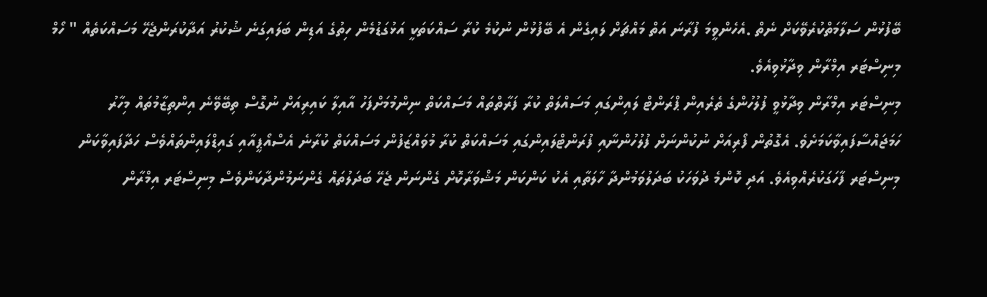ބޭފުޅުން ސަލާމަތްކުރެވޭކަށް ނެތް .އެހެންވީމަ ފުރާނަ އަތް މައްޗަށް ލައިގެން އެ ބޭފުޅުން ނުކުމެ ކުރާ ސައްކަތަކީ އަޅުގަޑުމެން ހިތުގެ އަޑިން ބަލައިގަނެ ޝުކުރު އަދާކުރަންޖެހޭ މަސައްކަތެއް " ހޯމް މިނިސްޓަރ އިމްރާން ވިދާޅުވިއެވެ.
މިނިސްޓަރ އިމްރާން ވިދާޅުވީ ފުލުހުންގެ ތެރެއިން ޕްރަންޓް ލައިންގައި މަސައްލަތް ކުރާ ފަރާތްތައް މަސައްކަތް ނިންމުމަށްފަހު އާއިލާ ކައިރިއަށް ނުގޮސް ތިބޭވޭނެ އިންތިޒާމުތައް މިހާރު ހަމަޖައްސާފައިވާކަމަށެވެ. އެގޮތުން ފޯރިއަށް ނުކުންނަށް ފުލުހުންނާއި ފުރަންޓްލައިންގައި މަސައްކަތް ކުރާ މުވައްޒަފުން މަސައްކަތް ކުރާނެ އެސްއޯޕީއާއި ގައިޑްލައިންތައްވެސް ހަދާފައިވާކަން މިނިސްޓަރ ފާހަގަކުރެއްވިއެވެ. އަދި ކޮންމެ ދުވަހަކު ބަދަލުވަމުންދާ ހާލަތާއި އެކު ކަންކަން މަޝްވަރާކޮށް ގެންނަން ޖެހޭ ބަދަލުތައް ގެންނަމުންދާކަންވެސް މިނިސްޓަރ އިމްރާން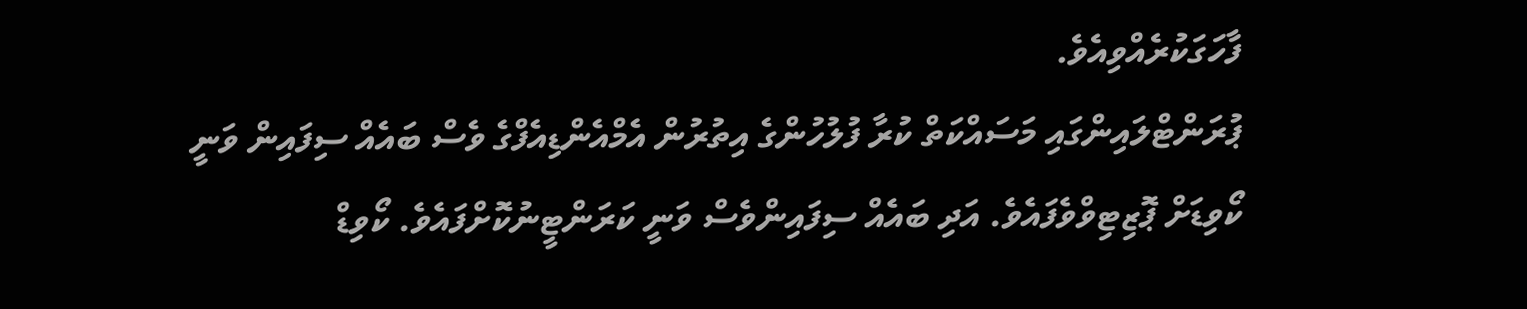ފާހަގަކުރެއްވިއެވެ.
ޕުރަންޓްލައިންގައި މަސައްކަތް ކުރާ ފުލުހުންގެ އިތުރުން އެމްއެންޑިއެފްގެ ވެސް ބައެއް ސިފައިން ވަނީ ކޯވިޑަށް ޕޮޒިޓިވްވެފައެވެ. އަދި ބައެއް ސިފައިންވެސް ވަނީ ކަރަންޓީނުކޮށްފައެވެ. ކޯވިޑް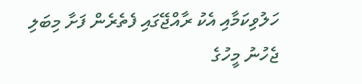ހަލުވިކަމާއި އެކު ރާއްޖޭގައި ފެތެރެން ފަށާ މިބަލި ޖެހުނު މީހުގެ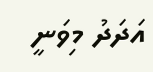އަދަދު މިވަނީ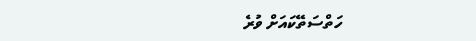ހަތްސަތޭކައަށް ވުރެ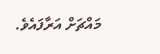މައްޗަށް އަރާފައެވެ.